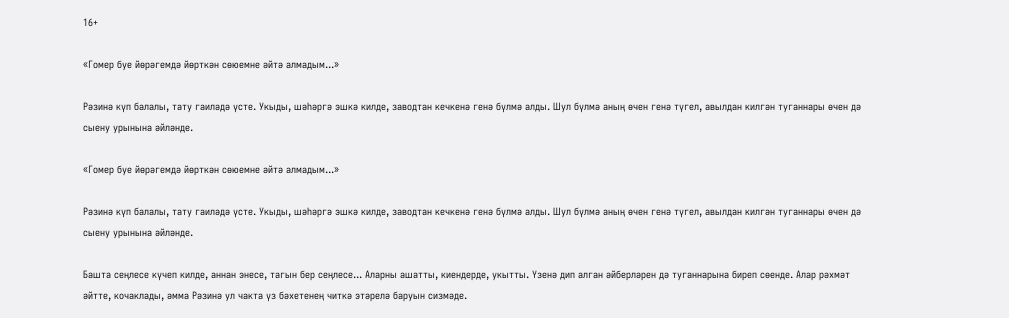16+

«Гомер буе йөрәгемдә йөрткән сөюемне әйтә алмадым...»

Рәзинә күп балалы, тату гаиләдә үсте. Укыды, шәһәргә эшкә килде, заводтан кечкенә генә бүлмә алды. Шул бүлмә аның өчен генә түгел, авылдан килгән туганнары өчен дә сыену урынына әйләнде.

«Гомер буе йөрәгемдә йөрткән сөюемне әйтә алмадым...»

Рәзинә күп балалы, тату гаиләдә үсте. Укыды, шәһәргә эшкә килде, заводтан кечкенә генә бүлмә алды. Шул бүлмә аның өчен генә түгел, авылдан килгән туганнары өчен дә сыену урынына әйләнде.

Башта сеңлесе күчеп килде, аннан энесе, тагын бер сеңлесе... Аларны ашатты, киендерде, укытты. Үзенә дип алган әйберләрен дә туганнарына биреп сөенде. Алар рәхмәт әйтте, кочаклады, әмма Рәзинә ул чакта үз бәхетенең читкә этәрелә баруын сизмәде.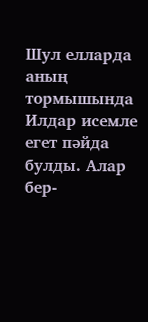Шул елларда аның тормышында Илдар исемле егет пәйда булды. Алар бер-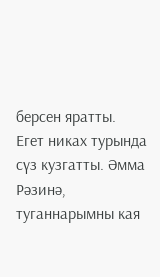берсен яратты. Егет никах турында сүз кузгатты. Әмма Рәзинә, туганнарымны кая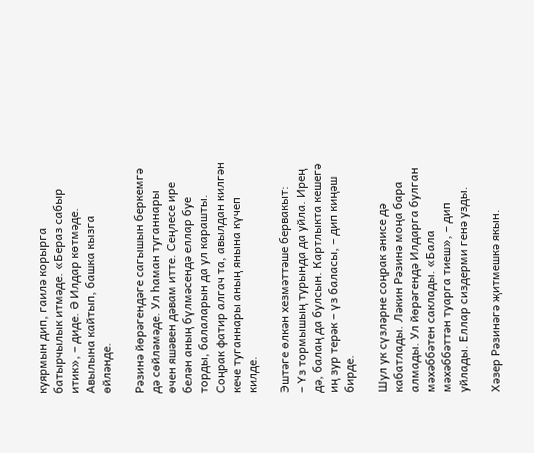куярмын дип, гаилә корырга батырчылык итмәде. «Бераз сабыр итик», – диде. Ә Илдар көтмәде. Авылына кайтып, башка кызга өйләнде.

Рәзинә йөрәгендәге сагышын беркемгә дә сөйләмәде. Ул һаман туганнары өчен яшәвен дәвам итте. Сеңлесе ире белән аның бүлмәсендә еллар буе торды, балаларын да ул карашты. Соңрак фатир алгач та, авылдан килгән кече туганнары аның янына күчеп килде.

Эштәге өлкән хезмәттәше бервакыт:
– Үз тормышың турында да уйла. Ирең дә, балаң да булсын. Картлыкта кешегә иң зур терәк – үз баласы, – дип киңәш бирде.

Шул ук сүзләрне соңрак әнисе дә кабатлады. Ләкин Рәзинә моңа бара алмады. Ул йөрәгендә Илдарга булган мәхәббәтен саклады. «Бала мәхәббәттән туарга тиеш», – дип уйлады. Еллар сиздерми генә узды.

Хәзер Рәзинәгә җитмешкә якын.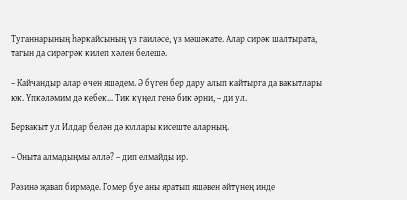Туганнарының һәркайсының үз гаиләсе, үз мәшәкате. Алар сирәк шалтырата, тагын да сирәгрәк килеп хәлен белешә.

– Кайчандыр алар өчен яшәдем. Ә бүген бер дару алып кайтырга да вакытлары юк. Үпкәләмим дә кебек... Тик күңел генә бик әрни, – ди ул.

Бервакыт ул Илдар белән дә юллары кисеште аларның.

– Оныта алмадыңмы әллә? – дип елмайды ир.

Рәзинә җавап бирмәде. Гомер буе аны яратып яшәвен әйтүнең инде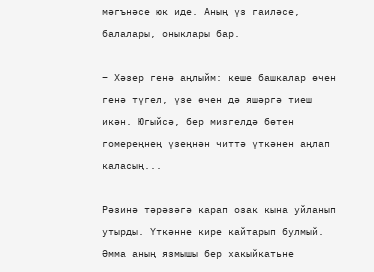мәгънәсе юк иде. Аның үз гаиләсе, балалары, оныклары бар.

– Хәзер генә аңлыйм: кеше башкалар өчен генә түгел, үзе өчен дә яшәргә тиеш икән. Югыйсә, бер мизгелдә бөтен гомереңнең үзеңнән читтә үткәнен аңлап каласың...

Рәзинә тәрәзәгә карап озак кына уйланып утырды. Үткәнне кире кайтарып булмый. Әмма аның язмышы бер хакыйкатьне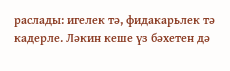раслады: игелек тә, фидакарьлек тә кадерле. Ләкин кеше үз бәхетен дә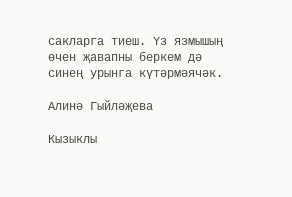сакларга тиеш. Үз язмышың өчен җавапны беркем дә синең урынга күтәрмәячәк.

Алинә Гыйләҗева

Кызыклы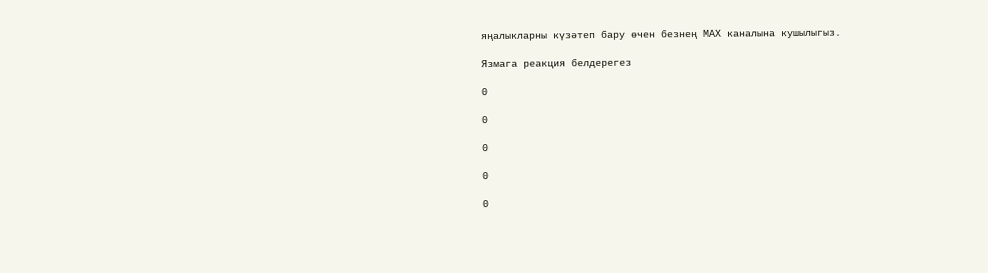яңалыкларны күзәтеп бару өчен безнең МАХ каналына кушылыгыз.

Язмага реакция белдерегез

0

0

0

0

0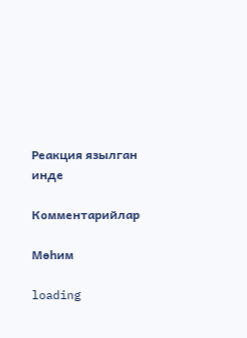Реакция язылган инде

Комментарийлар

Мөһим

loading